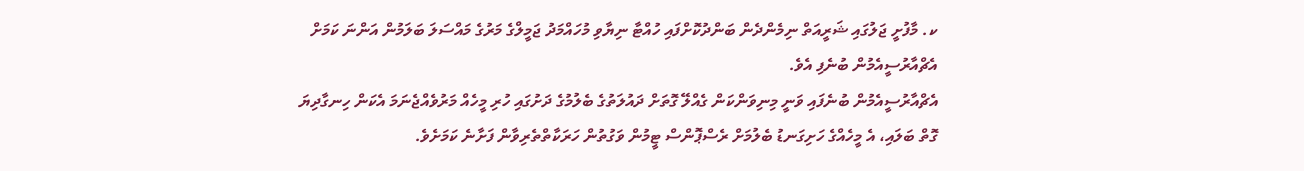ކ. މާފުށީ ޖަލުގައި ޝަރީއަތް ނިމެންދެން ބަންދުކޮށްފައި ހުއްޓާ ނިޔާވި މުހައްމަދު ޖަމީލްގެ މަރުގެ މައްސަލަ ބަލަމުން އަންނަ ކަމަށް އެޗްއާރުސީއެމުން ބުނެފި އެވެ.
އެޗްއާރުސީއެމުން ބުނެފައި ވަނީ މިނިވަންކަން ގެއްލޭ ގޮތަށް ދައުލަތުގެ ބެލުމުގެ ދަށުގައި ހުރި މީހެއް މަރުވެއްޖެނަމަ އެކަން ހިނގާދިޔަ ގޮތް ބަލައި، އެ މީހެއްގެ ހަށިގަނޑު ބެލުމަށް ރެސްޕޮންސް ޓީމުން ވަގުތުން ހަރަކާތްތެރިވާން ފަށާނެ ކަމަށެވެ.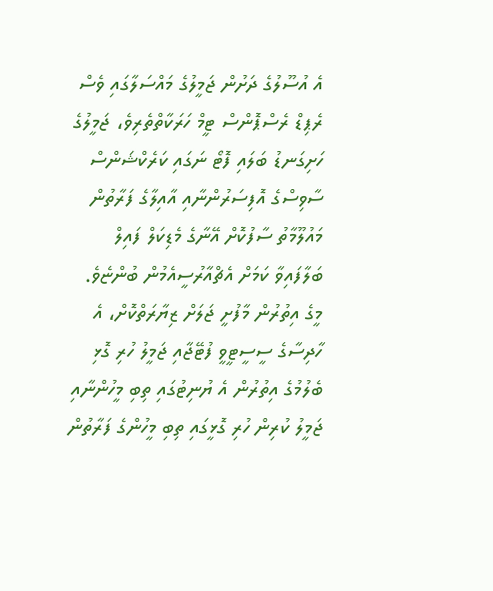އެ އުސޫލުގެ ދަށުން ޖަމީލުގެ މައްސަލާގައި ވެސް ރެޕިޑް ރެސްޕޮންސް ޓީމް ހަރަކާތްތެރިވެ، ޖަމީލުގެ ހަށިގަނޑު ބަލައި ފޮޓޯ ނަގައި ކަރެކްޝަންސް ސާވިސްގެ އޮފިސަރުންނާއި އާއިލާގެ ފަރާތުން މައުލޫމާތު ސާފުކޮށް އޭނާގެ މެޑިކަލް ފައިލް ބަލާފައިވާ ކަމަށް އެޗްއާރުސީއެމުން ބުންޏެވެ.
މީގެ އިތުރުން މާފުށީ ޖަލަށް ޒިޔާރަތްކޮށް، އެ ހާދިސާގެ ސީސީޓީވީ ފުޓޭޖާއި ޖަމީލު ހުރި ގޮޅި ބެލުމުގެ އިތުރުން އެ ޔުނިޓުގައި ތިބި މީހުންނާއި ޖަމީލު ކުރިން ހުރި ގޮޅީގައި ތިބި މީހުންގެ ފަރާތުން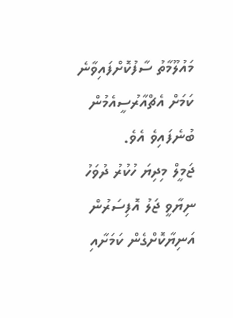މައުލޫމާތު ސާފުކޮށްފައިވާނެ ކަމަށް އެޗްއާރުސީއެމުން ބުނެފައިވެ އެވެ.
ޖަމީލް މިދިޔަ ހުކުރު ދުވަހު ނިޔާވީ ޖަލު އޮފިސަރުން އަނިޔާކޮށްގެން ކަމަށާއި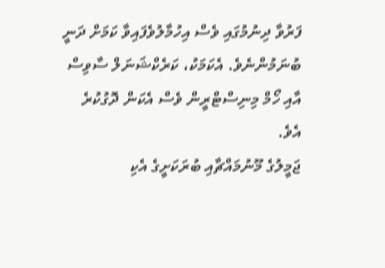ފަރުވާ ދިނުމުގައި ވެސް އިހުމާލުވެފައިވާ ކަމަށް ދަނީ ބުނަމުންނެވެ. އެކަމަކު، ކަރެކްޝަނަލް ސާވިސް އާއި ހޯމް މިނިސްޓްރީން ވެސް އެކަން ދޮގުކުރެ އެވެ.
ޖަމީލުގެ މޫނުމައްޗާއި ބުރަކަށީގެ އެކި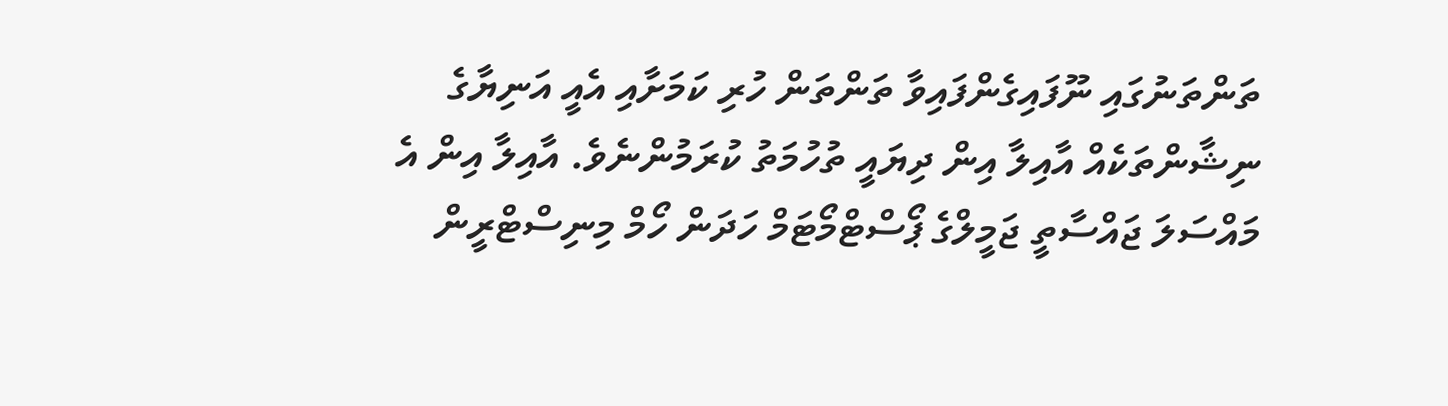ތަންތަނުގައި ނޫފައިގެންފައިވާ ތަންތަން ހުރި ކަމަށާއި އެއީ އަނިޔާގެ ނިޝާންތަކެއް އާއިލާ އިން ދިޔައީ ތުހުމަތު ކުރަމުންނެވެ. އާއިލާ އިން އެ މައްސަލަ ޖައްސާތީ ޖަމީލްގެ ޕޯސްޓްމޯޓަމް ހަދަން ހޯމް މިނިސްޓްރީން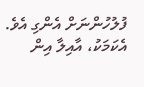ފުލުހުންނަށް އެންގި އެވެ. އެކަމަކު، އާއިލާ އިން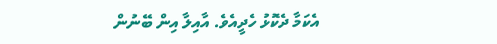އެކަމާ ދެކޮޅު ހެދީއެވެ. އާއިލާ އިން ބޭނުން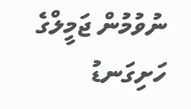ނުވުމުން ޖަމީލްގެ ހަށިގަނޑު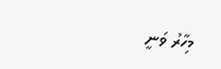މިހާރު ވަނީ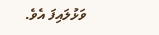ވަޅުލައިފަ އެވެ.